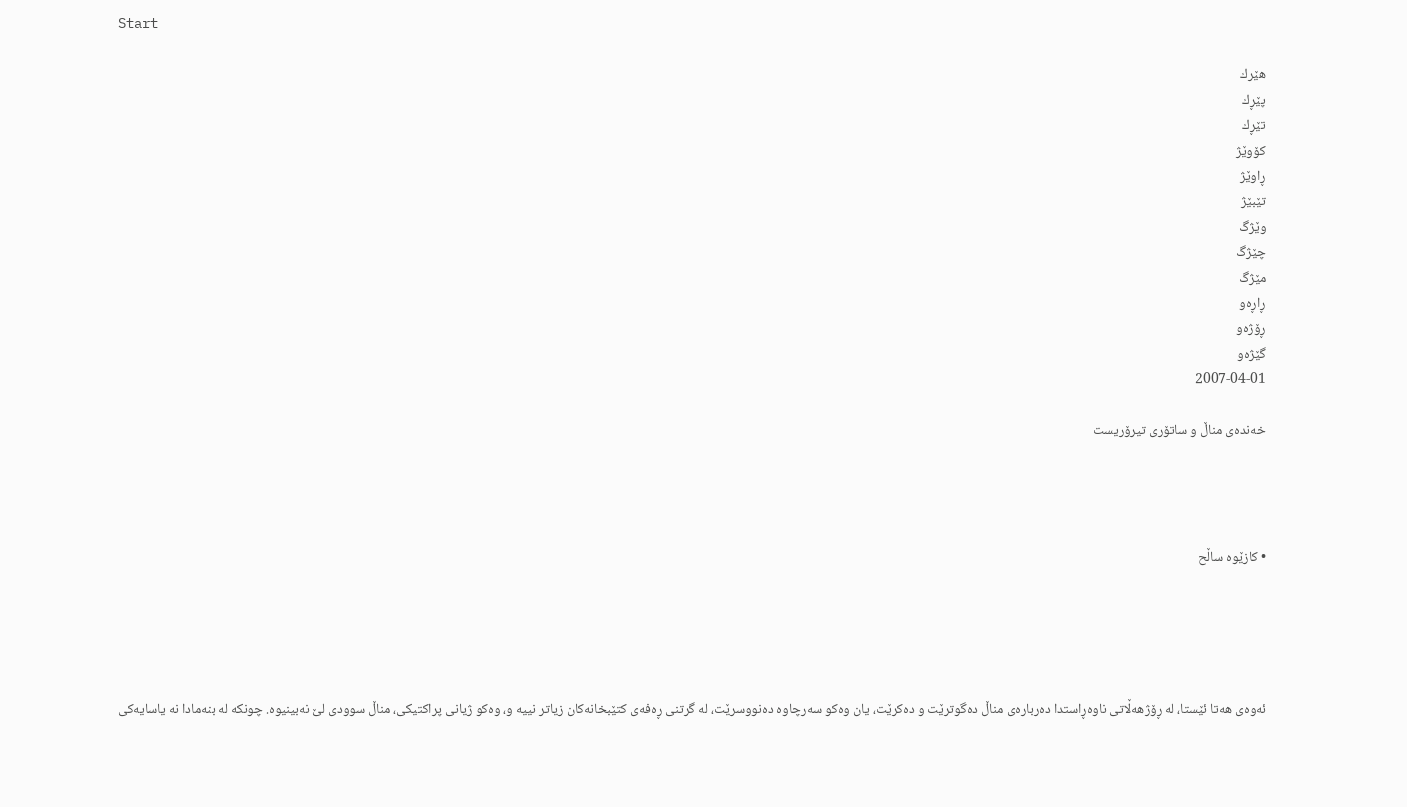Start

هێرك
پێڕك
تێڕك
كۆوێژ
ڕاوێژ
تێبێژ
وێژگ
چێژگ
مێژگ
ڕاڕه‌و
ڕۆژه‌و
گێژه‌و
2007-04-01

خه‌نده‌ی مناڵ و ساتۆری تیرۆریست




• كازێوه‌ ساڵح





ئه‌وه‌ی هه‌تا ئێستا، له ڕۆژهه‌ڵاتی ناوه‌ڕاستدا ده‌رباره‌ی مناڵ ده‌گوترێت و ده‌كرێت، یان وه‌كو سه‌رچاوه ده‌نووسرێت، له گرتنی ڕه‌فه‌ی كتێبخانه‌كان‌ زیاتر نییه و، وه‌كو ژیانی پراكتیكی، مناڵ سوودی لێ نه‌بینیوه. چونكه له بنه‌مادا نه یاسایه‌کی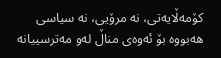كۆمه‌ڵایه‌تی، نه مرۆیی، نه سیاسی هه‌بووه بۆ ئه‌وه‌ی مناڵ له‌و مه‌ترسییانه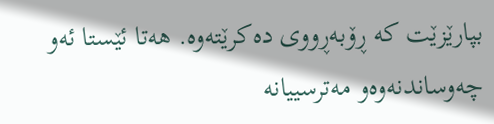بپارێزێت كه ڕۆبه‌ڕووی ده‌كرێته‌وه. هه‌تا ئێستا ئه‌و چه‌وساندنه‌وه‌و مه‌ترسییانه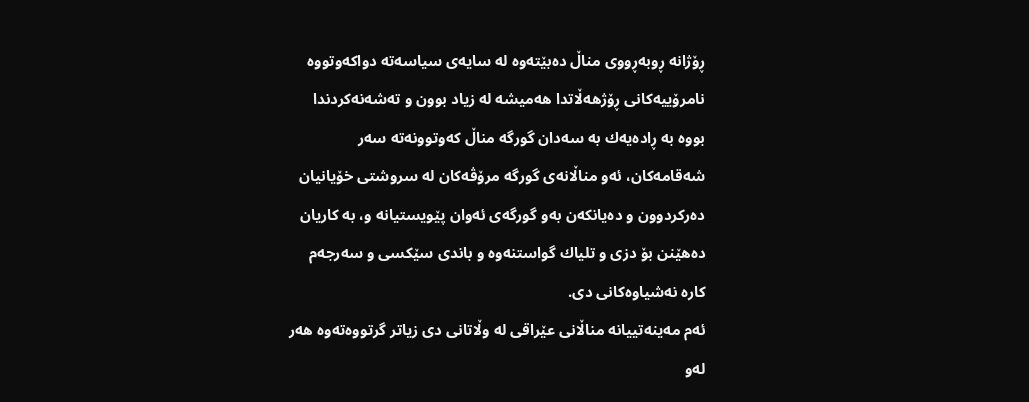ڕۆژانه ڕوبه‌ڕووی مناڵ ده‌بێته‌وه له سایه‌ی سیاسه‌ته دواكه‌وتووه نامرۆییه‌‌كانی ڕۆژهه‌ڵاتدا هه‌میشه له زیاد بوون و ته‌شه‌نه‌كردندا بووه به ڕاده‌یه‌ك به سه‌دان گورگه مناڵ كه‌وتوونه‌ته سه‌ر شه‌قامه‌كان، ئه‌و مناڵانه‌ی گورگه مرۆڤه‌كان له سروشتی خۆیانیان ده‌ركردوون و ده‌یانكه‌ن به‌و گورگه‌ی ئه‌وان پێویستیانه و، به كاریان ده‌هێنن بۆ دزی و تلیاك گواستنه‌وه‌ و باندی سێكسی و سه‌رجه‌م كاره نه‌شیاوه‌كانی دی.
ئه‌م مه‌ینه‌تییانه مناڵانی عێراقی له وڵاتانی دی زیاتر گرتووه‌ته‌وه هه‌ر له‌و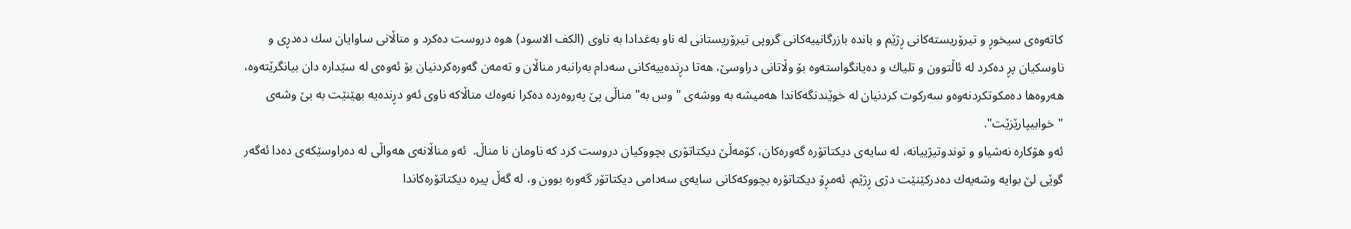كاته‌وه‌‌ی سیخوڕ و تیرۆریسته‌‌كانی ڕژێم و بانده بازرگانییه‌‌كانی گروپی تیرۆریستانی له ناو به‌غدادا به ناوی (الكف الاسود) ه‌وه دروست ده‌كرد و مناڵانی ساوایان سك ده‌دڕی و ناوسكیان پڕ ده‌كرد له ئاڵتوون و تلیاك و ده‌یانگواسته‌وه بۆ وڵاتانی دراوسێ، هه‌تا دڕنده‌ییه‌‌كانی سه‌دام به‌رانبه‌ر مناڵان و ته‌مه‌ن گه‌وره‌كردنیان بۆ ئه‌وه‌ی له سێداره دان بیانگرێته‌وه، هه‌روه‌ها ده‌مكوتكردنه‌وه‌و سه‌ركوت كردنیان له خوێندنگه‌كاندا هه‌میشه به ووشه‌ی "وس به‌" مناڵی پێ په‌روه‌رده ده‌كرا نه‌وه‌ك مناڵاكه ناوی ئه‌و دڕنده‌یه بهێنێت به بێ وشه‌ی "خوابیپارێزێت".
ئه‌و هۆكاره نه‌شیاو و توندوتیژییانه، له‌ سایه‌ی دیكتاتۆره گه‌وره‌كان، كۆمه‌ڵێ دیكتاتۆری بچووكیان دروست كرد كه ناومان نا مناڵ.  ئه‌و مناڵانه‌ی هه‌واڵی له ده‌راوسێكه‌ی ده‌دا ئه‌گه‌ر گوێی لێ بوایه وشه‌یه‌ك ده‌د‌ركێنێت دژی ڕژێم. ئه‌مڕۆ دیكتاتۆره‌ بچووكه‌كانی سایه‌ی سه‌دامی دیكتاتۆر گه‌وره بوون و، له گه‌ڵ پیره دیكتاتۆره‌كاندا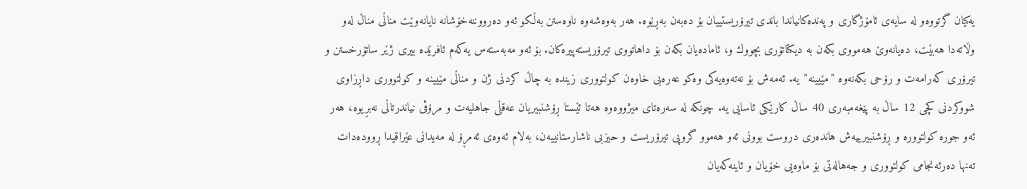یه‌كیان گرتووه‌و له سایه‌ی ئامۆژگاری و په‌نده‌كانیاندا باندی تیرۆریستییان بۆ ده‌به‌ن به‌ڕێوه. هه‌ر به‌وه‌شه‌وه ناوه‌ستن به‌ڵكو ئه‌و ده‌رووننه‌خۆشانه نایانه‌وێت مناڵی مناڵ له‌و وڵاته‌دا هه‌بێت، ده‌یانه‌وێ هه‌مووی بكه‌ن به دیكتاتۆری بچووك و، ئاماده‌یان بكه‌ن بۆ داهاتووی تیرۆریسته‌پیره‌كان. بۆ ئه‌و مه‌به‌سته‌س یه‌كه‌م ئافرێده بیری ژێر ساتۆرخستن و تیرۆری كه‌رامه‌ت و رۆحی بكه‌نه‌وه "مێیینه‌"یه. ئه‌مه‌ش بۆ نه‌ته‌وه‌یه‌كی وه‌كو عه‌ره‌بی خاوه‌ن كولتووری زینده به چاڵ كردنی ژن و مناڵی مێیینه و كولتووری داڕزاوی شووكردنی كچی 12 ساڵ به پێغه‌مبه‌ری 40 ساڵ كارێكی ئاسایی یه‌. چونكه له سه‌ره‌تای میژووه‌وه هه‌تا ئێستا ڕۆشنبیریان عه‌قڵی جاهلیه‌ت و مرۆڤی نیاندرتاڵی نه‌بڕیوه، هه‌ر ئه‌و جوره كولتووره‌ و ڕۆشنبیرییه‌‌ش هانده‌ری دروست بوونی ئه‌و هه‌موو گروپی تیرۆریست و حیزبی ناشارستانییه‌‌ن، به‌لام ئه‌وه‌ی ئه‌مڕۆ له مه‌یدانی عێراقیدا ڕووده‌دات ته‌نها ده‌رئه‌نجامی كولتووری و جه‌هاله‌تی بۆ ماوه‌یی خۆیان و ئاینه‌كه‌یان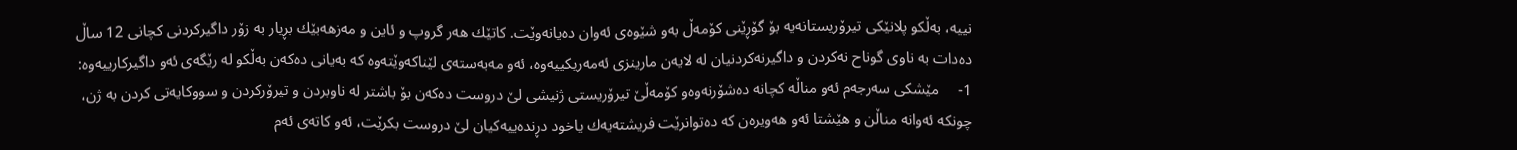نییه، به‌ڵكو پلانێكی تیرۆریستانه‌یه بۆ گۆڕێنی كۆمه‌ڵ به‌و شێوه‌ی ئه‌وان ده‌یانه‌وێت. كاتێك هه‌ر گروپ و ئاین و مه‌زهه‌بێك بڕیار به زۆر داگیركردنی كچانی 12 ساڵ ده‌دات به ناوی گوناح نه‌كردن و داگیرنه‌كردنیان له لایه‌ن مارینزی ئه‌مه‌ریكییه‌‌وه، ئه‌و مه‌به‌سته‌ی لێناكه‌وێته‌وه كه به‌یانی ده‌كه‌ن به‌ڵكو له رێگه‌ی ئه‌و داگیركارییه‌وه:
1-     مێشكی سه‌رجه‌م ئه‌و مناڵه كچانه ده‌شۆرنه‌وه‌و كۆمه‌ڵێ تیرۆریستی ژنیشی لێ دروست ده‌که‌ن بۆ باشتر له ناوبردن و تیرۆركردن و سووكایه‌تی كردن به ژن، چونكه ئه‌وانه مناڵن و هێشتا ئه‌و هه‌ویره‌ن كه ده‌توانرێت فریشته‌یه‌ك یاخود دڕنده‌‌ییه‌كیان لێ دروست بكرێت، ئه‌و كاته‌ی ئه‌م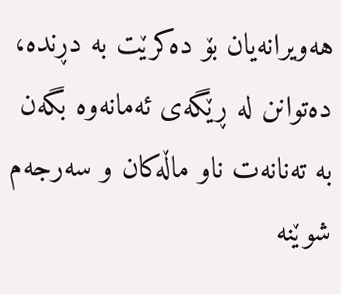هه‌ویرانه‌یان بۆ ده‌كرێت به دڕنده، ده‌توانن له ڕێگه‌ی ئه‌مانه‌وه بگه‌ن به ته‌نانه‌ت ناو ماڵه‌كان و سه‌رجه‌م شوێنه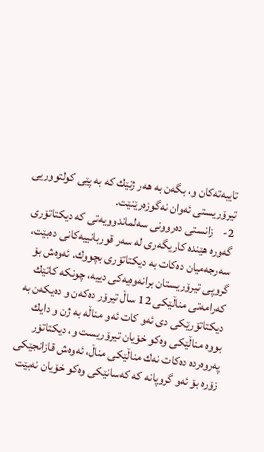تایبه‌ته‌كان و، بگه‌‌ن به هه‌ر ژنێك كه‌ به پێی كولتووریی تیرۆریستی ئه‌وان نه‌گوزه‌رێنێت.
2-    زانستی ده‌روونی سه‌لماندوویه‌تی كه دیكتاتۆری گه‌وره هێنده كاریگه‌ری له سه‌ر قوربانییه‌‌كانی ده‌بێت، سه‌رجه‌میان ده‌كات به دیكتاتۆری بچووك. ئه‌وه‌ش بۆ گروپی تیرۆریستان برانه‌وه‌یه‌كی دییه، چونكه كاتێك كه‌رامه‌تی مناڵێكی 12 ساڵ تیرۆر ده‌كه‌ن و ده‌یكه‌‌ن به دیكتاتۆرێكی دی ئه‌و كات ئه‌و مناڵه به ژن و دایك بووه مناڵێكی وه‌كو خۆیان تیرۆریست و، دیكتاتۆر په‌روه‌رده ده‌كات نه‌ك مناڵێكی مناڵ، ئه‌وه‌ش قازانجێكی زۆره بۆ ئه‌و گروپانه كه كه‌سانێكی وه‌كو خۆیان نه‌بێت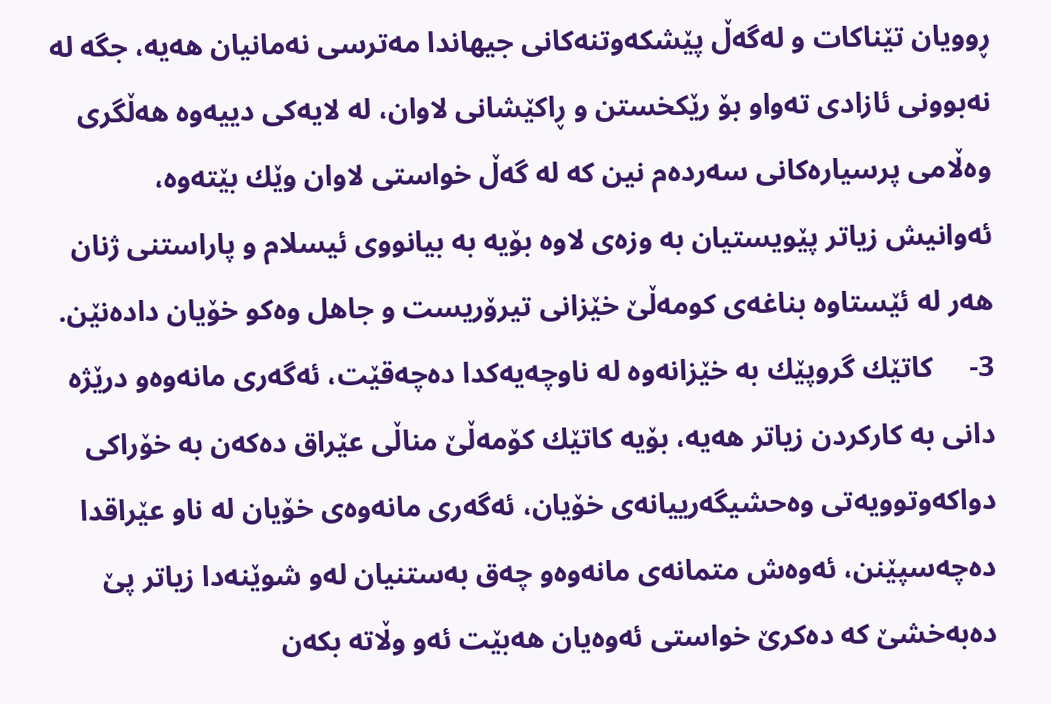ڕوویان تێناكات و له‌گه‌‌ڵ پێشكه‌وتنه‌كانی جیهاندا مه‌ترسی نه‌مانیان هه‌یه، جگه له نه‌بوونی ئازادی ته‌واو بۆ رێكخستن و ڕاكێشانی لاوان، له لایه‌كی دییه‌وه هه‌ڵگری وه‌ڵامی پرسیاره‌كانی سه‌رده‌م نین كه له گه‌ڵ خواستی لاوان وێك بێته‌وه، ئه‌وانیش زیاتر پێویستیان به وزه‌ی لاوه بۆیه به بیانووی ئیسلام و پاراستنی ژنان هه‌ر له ئێستاوه بناغه‌ی كومه‌ڵێ خێزانی تیرۆریست و جاهل وه‌كو خۆیان داده‌نێن.
3-     كاتێك گروپێك به خێزانه‌وه له ناوچه‌یه‌کدا ده‌چه‌‌‌قێت، ئه‌گه‌‌‌ری مانه‌وه‌و درێژه دانی به كاركردن زیاتر هه‌یه، بۆیه كاتێك كۆمه‌ڵێ مناڵی عێراق د‌‌ه‌که‌‌ن به خۆراكی دواكه‌وتوویه‌تی وه‌حشیگه‌رییانه‌ی خۆیان، ئه‌گه‌ری مانه‌وه‌ی خۆیان له ناو عێراقدا ده‌چه‌‌‌سپێنن، ئه‌وه‌ش متمانه‌ی مانه‌وه‌و چه‌ق به‌‌ستنیان له‌و شوێنه‌دا زیاتر پێ ده‌به‌‌خشێ كه ده‌كرێ خواستی ئه‌وه‌یان هه‌بێت ئه‌و وڵاته بكه‌ن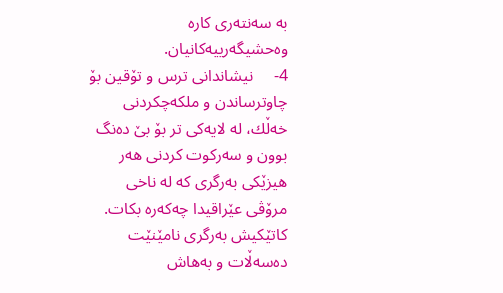به سه‌نته‌ری كاره وه‌حشیگه‌رییه‌‌كانیان.
4-     نیشاندانی ترس و تۆقین بۆ چاوترساندن و ملكه‌چكردنی خه‌ڵك، له لایه‌کی تر بۆ بێ ده‌نگ بوون و سه‌ركوت كردنی هه‌ر هیزێكی به‌رگری كه‌ له ناخی مرۆڤی عێراقیدا چه‌كه‌ره بكات. كاتێكیش به‌رگری نامێنێت ده‌سه‌ڵات و به‌هاش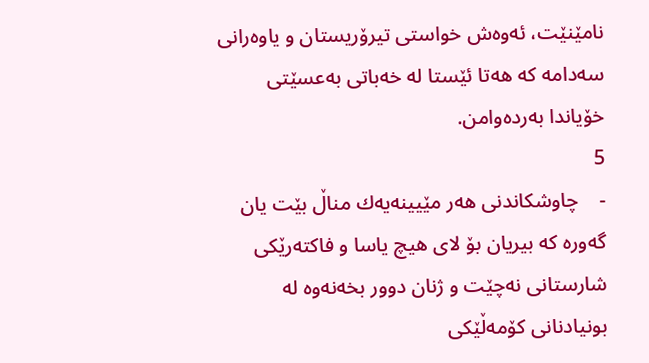نامێنێت، ئه‌وه‌ش خواستی تیرۆریستان و یاوه‌رانی سه‌دامه كه هه‌تا ئێستا له خه‌باتی به‌عسێتی خۆیاندا به‌رده‌وامن.
5
-    چاوشكاندنی هه‌ر مێیینه‌‌یه‌ك مناڵ بێت یان گه‌وره كه بیریان بۆ لای هیچ یاسا و فاكته‌رێكی شارستانی نه‌چێت و ژنان دوور بخه‌نه‌وه له بونیادنانی كۆمه‌ڵێكی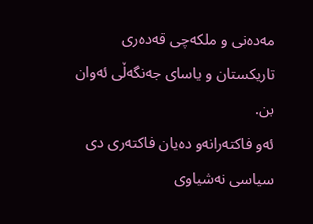مه‌ده‌نی و ملكه‌چی قه‌ده‌ری تاریكستان و یاسای جه‌نگه‌ڵی ئه‌وان بن.
ئه‌و فاكته‌رانه‌و ده‌یان فاكته‌ری دی سیاسی نه‌شیاوی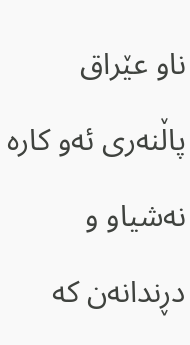ناو عێراق پاڵنه‌ری ئه‌و كاره نه‌شیاو و دڕندانه‌ن كه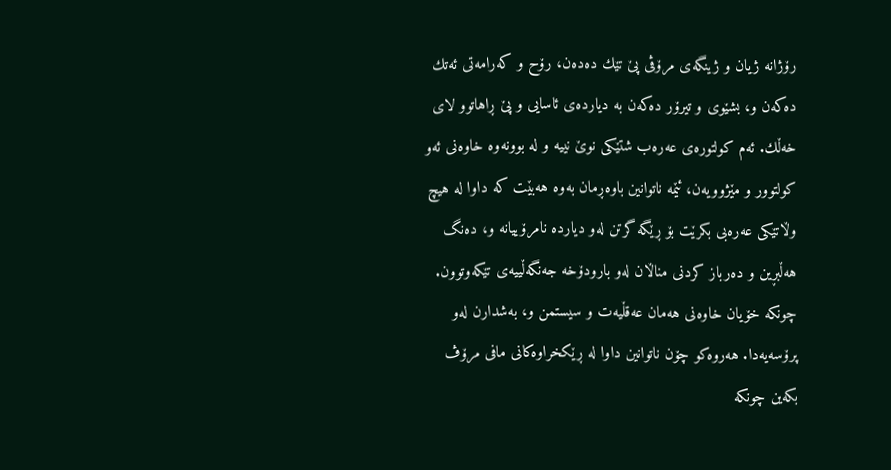رۆژانه ژیان و ژینگه‌ی مرۆڤی پێ تێك ده‌ده‌ن، رۆح و كه‌رامه‌تی ئه‌تك ده‌كه‌ن و، بشێوی و تیرۆر ده‌كه‌ن به دیارده‌ی ئاسایی و پێ ڕاهاتوو لای خه‌ڵك. ئه‌م كو‌لتوره‌ی عه‌ره‌ب شتێكی نوێ نییه و له بوونه‌وه خاوه‌نی ئه‌و كولتوور و مێژوویه‌ن، ئێمه ناتوانین باوه‌ڕمان به‌وه هه‌بێت كه داوا له هیچ وڵاتێكی عه‌ره‌بی بكرێت بۆ ڕێگه گرتن له‌و دیارده‌ نامرۆییانه‌ و، ده‌نگ هه‌ڵبڕین و ده‌رباز كردنی مناڵان له‌و بارودۆخه جه‌نگه‌ڵییه‌ی تێكه‌وتوون. چونكه خۆیان خاوه‌نی هه‌مان عه‌قڵیه‌ت و سیستمن و، به‌شدارن له‌و پرۆسه‌یه‌دا. هه‌روه‌كو چۆن ناتوانین داوا له ڕێكخراوه‌كانی مافی مرۆڤ بكه‌ین چونكه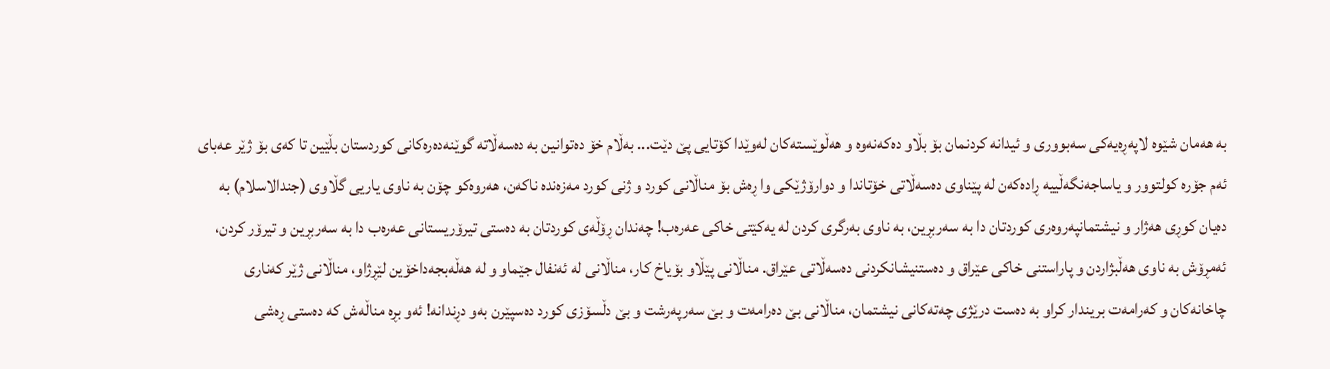به هه‌مان شێوه لاپه‌ڕه‌یه‌كی سه‌بووری و ئیدانه كردنمان بۆ بڵاو ده‌كه‌نه‌وه‌ و هه‌ڵوێسته‌كان له‌وێدا كۆتایی پێ دێت... به‌ڵام خۆ ده‌توانین به ده‌سه‌ڵاته گوێنه‌ده‌ره‌كانی كوردستان بڵێین تا كه‌ی بۆ ژێر عه‌بای ئه‌م جۆره كولتوور و یاساجه‌نگه‌‌ڵییه‌ ڕاده‌كه‌ن له پێناوی ده‌سه‌ڵاتی خۆتاندا و دوارۆژێكی وا ڕه‌ش بۆ مناڵانی كورد و ژنی كورد مه‌زه‌نده‌ ناكه‌ن، هه‌روه‌كو چۆن به ناوی یاریی گڵاوی (جندالاسلام) به ده‌یان كوڕی هه‌ژار و نیشتمانپه‌روه‌ری كوردتان دا به سه‌ربڕین، به ناوی به‌رگری كردن له یه‌كێتی خاكی عه‌ره‌ب! چه‌ندان ڕۆڵه‌ی كوردتان به ده‌ستی تیرۆریستانی عه‌ره‌ب دا به سه‌ربڕین و تیرۆر كردن، ئه‌مڕۆش به ناوی هه‌ڵبژاردن و پاراستنی خاكی عێراق و ده‌ستنیشانكردنی ده‌سه‌ڵاتی عێراق. مناڵانی پێڵاو بۆیاخ كار، مناڵانی له ئه‌نفال جێماو و له هه‌ڵه‌بجه‌داخۆین لێڕژاو، مناڵانی ژێر كه‌ناری چاخانه‌كان و كه‌رامه‌ت بریندار كراو به ده‌ست درێژی چه‌ته‌كانی نیشتمان، مناڵانی بێ ده‌رامه‌ت و بێ سه‌رپه‌رشت و بێ دڵسۆزی كورد ده‌سپێرن به‌و دڕندانه! ئه‌و بڕه مناڵه‌ش كه‌ ده‌ستی ڕه‌شی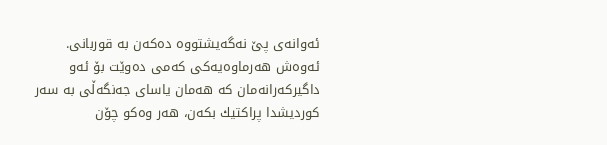ئه‌وانه‌ی پێ نه‌گه‌یشتووه‌ ده‌كه‌ن به قوربانی. ئه‌وه‌ش هه‌رماوه‌یه‌كی كه‌می ده‌وێت بۆ ئه‌و داگیركه‌رانه‌مان كه‌ هه‌مان یاسای جه‌نگه‌ڵی به سه‌ر كوردیشدا پراكتیك بكه‌ن، هه‌ر وه‌كو چۆن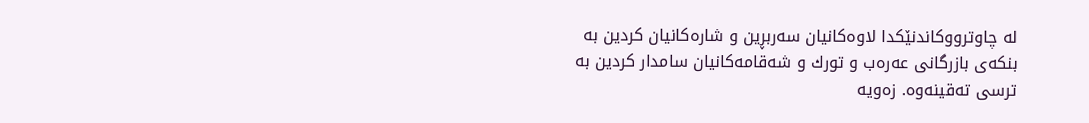له چاوترووكاندنێكدا لاوه‌كانیان سه‌ربڕین و شاره‌كانیان كردین به بنكه‌ی بازرگانی عه‌ره‌ب و تورك و شه‌قامه‌كانیان سامدار كردین به ترسی ته‌قینه‌وه. زه‌ویه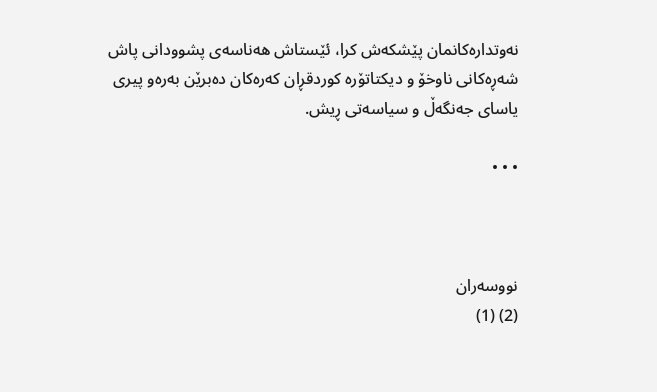نه‌وتداره‌كانمان پێشكه‌ش كرا، ئێستاش هه‌ناسه‌ی پشوودانی پاش شه‌ڕه‌كانی ناوخۆ و دیكتاتۆره كوردقڕان كه‌ره‌كان ده‌برێن به‌ره‌و پیری یاسای جه‌نگه‌ڵ و سیاسه‌تی ڕیش.

• • •



نووسه‌ران
(2) (1)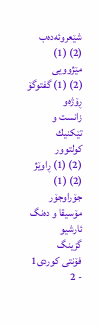شێعروئه‌ده‌ب
(2) (1) مێژوویی
(2) (1) گفتوگۆ
ڕۆژه‌و
زانست و تێكنیك
كولتوور
(2) (1) ڕاوێژ
(2) (1)
جۆراوجۆر
مۆسیقا و ده‌نگ
ئارشیو
گزینگ
فۆنتی کوردی1 - 2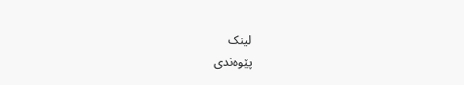لینک
پێوه‌ندی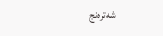شه‌تره‌نج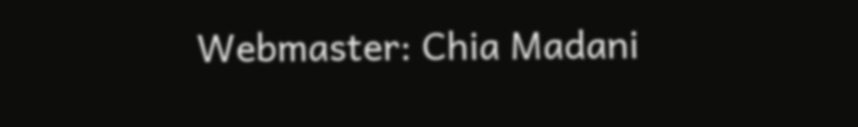Webmaster: Chia Madani